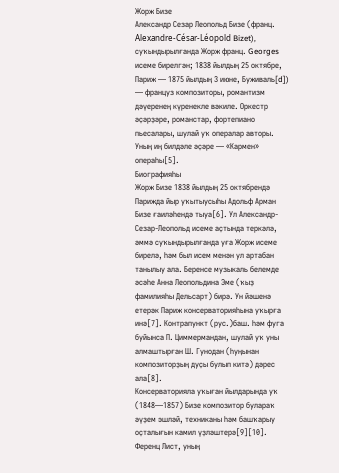Жорж Бизе
Александр Сезар Леопольд Бизе (франц. Alexandre-César-Léopold Bizet), суҡындырылғанда Жорж франц. Georges исеме бирелгән; 1838 йылдың 25 октябре, Париж — 1875 йылдың 3 июне, Буживаль[d]) — француз композиторы, романтизм дәүеренең күренекле вәкиле. Оркестр әҫәрҙәре, романстар, фортепиано пьесалары, шулай уҡ опералар авторы. Уның иң билдәле әҫәре — «Кармен» операһы[5].
Биографияһы
Жорж Бизе 1838 йылдың 25 октябрендә Парижда йыр уҡытыусыһы Адольф Арман Бизе ғаиләһендә тыуа[6]. Ул Александр-Сезар-Леопольд исеме аҫтында теркәлә, әммә суҡындырылғанда уға Жорж исеме бирелә, һәм был исем менән ул артабан танылыу ала. Беренсе музыкаль белемде әсәһе Анна Леопольдина Эме (ҡыҙ фамилияһы Дельсарт) бирә. Ун йәшенә етерәк Париж консерваторияһына уҡырға инә[7]. Контрапункт (рус.)баш. һәм фуга буйынса П. Циммермандан, шулай уҡ уны алмаштырған Ш. Гунодан (һуңынан композиторҙың дуҫы булып китә) дәрес ала[8].
Консерваторияла уҡыған йылдарында уҡ (1848—1857) Бизе композитор булараҡ әүҙем эшләй, техниканы һәм башҡарыу оҫталығын камил үҙләштерә[9][10]. Ференц Лист, уның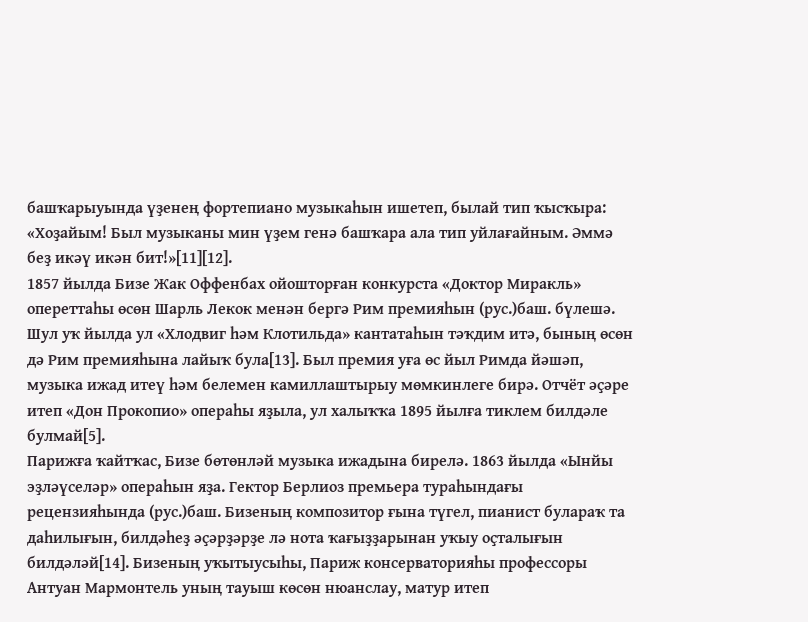башҡарыуында үҙенең фортепиано музыкаһын ишетеп, былай тип ҡысҡыра: «Хоҙайым! Был музыканы мин үҙем генә башҡара ала тип уйлағайным. Әммә беҙ икәү икән бит!»[11][12].
1857 йылда Бизе Жак Оффенбах ойошторған конкурста «Доктор Миракль» опереттаһы өсөн Шарль Лекок менән бергә Рим премияһын (рус.)баш. бүлешә. Шул уҡ йылда ул «Хлодвиг һәм Клотильда» кантатаһын тәҡдим итә, бының өсөн дә Рим премияһына лайыҡ була[13]. Был премия уға өс йыл Римда йәшәп, музыка ижад итеү һәм белемен камиллаштырыу мөмкинлеге бирә. Отчёт әҫәре итеп «Дон Прокопио» операһы яҙыла, ул халыҡҡа 1895 йылға тиклем билдәле булмай[5].
Парижға ҡайтҡас, Бизе бөтөнләй музыка ижадына бирелә. 1863 йылда «Ынйы эҙләүселәр» операһын яҙа. Гектор Берлиоз премьера тураһындағы рецензияһында (рус.)баш. Бизеның композитор ғына түгел, пианист булараҡ та даһилығын, билдәһеҙ әҫәрҙәрҙе лә нота ҡағыҙҙарынан уҡыу оҫталығын билдәләй[14]. Бизеның уҡытыусыһы, Париж консерваторияһы профессоры Антуан Мармонтель уның тауыш көсөн нюанслау, матур итеп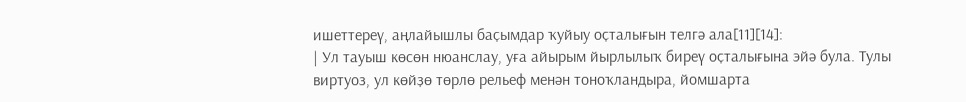ишеттереү, аңлайышлы баҫымдар ҡуйыу оҫталығын телгә ала[11][14]:
| Ул тауыш көсөн нюанслау, уға айырым йырлылыҡ биреү оҫталығына эйә була. Тулы виртуоз, ул көйҙө төрлө рельеф менән тоноҡландыра, йомшарта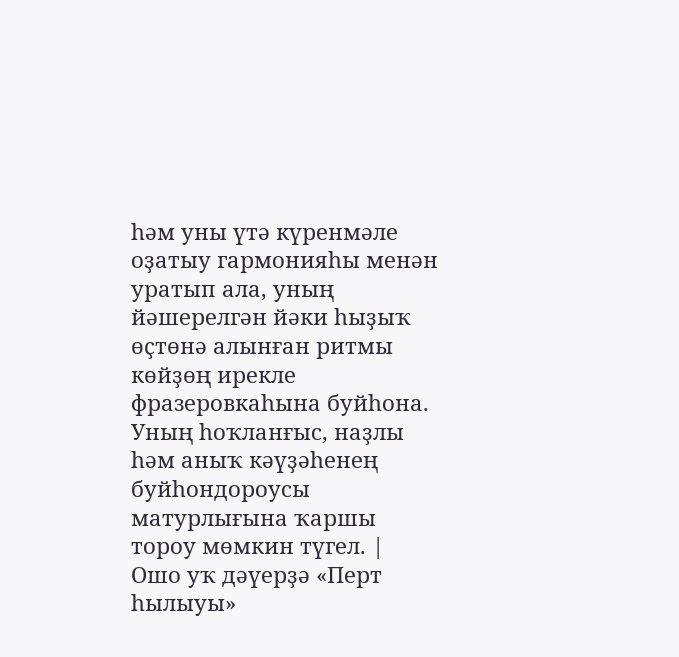һәм уны үтә күренмәле оҙатыу гармонияһы менән уратып ала, уның йәшерелгән йәки һыҙыҡ өҫтөнә алынған ритмы көйҙөң ирекле фразеровкаһына буйһона. Уның һоҡланғыс, наҙлы һәм аныҡ кәүҙәһенең буйһондороусы матурлығына ҡаршы тороу мөмкин түгел. |
Ошо уҡ дәүерҙә «Перт һылыуы»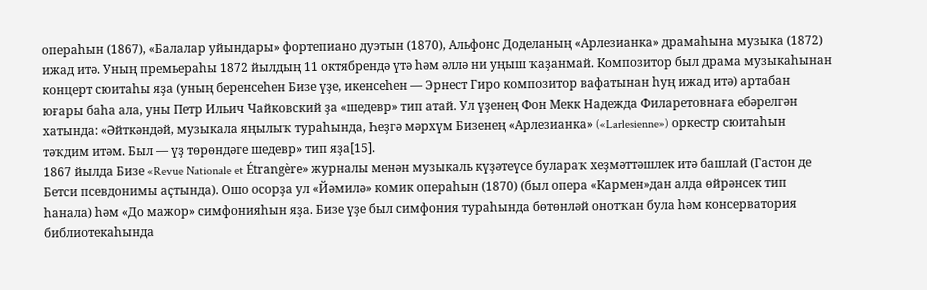операһын (1867), «Балалар уйындары» фортепиано дуэтын (1870), Альфонс Доделаның «Арлезианка» драмаһына музыка (1872) ижад итә. Уның премьераһы 1872 йылдың 11 октябрендә үтә һәм әллә ни уңыш ҡаҙанмай. Композитор был драма музыкаһынан концерт сюитаһы яҙа (уның беренсеһен Бизе үҙе, икенсеһен — Эрнест Гиро композитор вафатынан һуң ижад итә) артабан юғары баһа ала, уны Петр Ильич Чайковский ҙа «шедевр» тип атай. Ул үҙенең Фон Мекк Надежда Филаретовнаға ебәрелгән хатында: «Әйткәндәй, музыкала яңылыҡ тураһында, Һеҙгә мәрхүм Бизенең «Арлезианка» («Larlesienne») оркестр сюитаһын тәҡдим итәм. Был — үҙ төрөндәге шедевр» тип яҙа[15].
1867 йылда Бизе «Revue Nationale et Étrangère» журналы менән музыкаль күҙәтеүсе булараҡ хеҙмәттәшлек итә башлай (Гастон де Бетси псевдонимы аҫтында). Ошо осорҙа ул «Йәмилә» комик операһын (1870) (был опера «Кармен»дан алда өйрәнсек тип һанала) һәм «До мажор» симфонияһын яҙа. Бизе үҙе был симфония тураһында бөтөнләй онотҡан була һәм консерватория библиотекаһында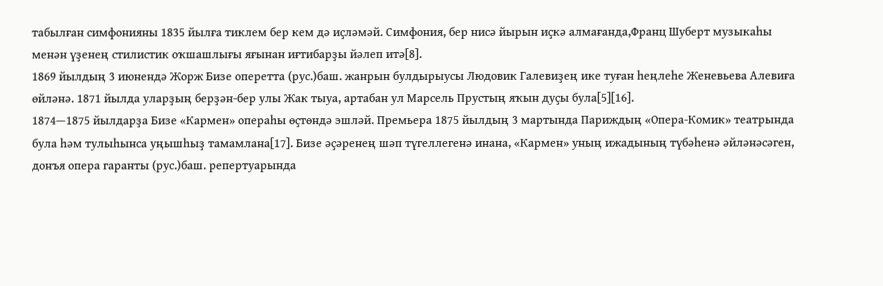табылған симфонияны 1835 йылға тиклем бер кем дә иҫләмәй. Симфония, бер нисә йырын иҫкә алмағанда,Франц Шуберт музыкаһы менән үҙенең стилистик оҡшашлығы яғынан иғтибарҙы йәлеп итә[8].
1869 йылдың 3 июнендә Жорж Бизе оперетта (рус.)баш. жанрын булдырыусы Людовик Галевиҙең ике туған һеңлеһе Женевьева Алевиға өйләнә. 1871 йылда уларҙың берҙән-бер улы Жак тыуа, артабан ул Марсель Прустың яҡын дуҫы була[5][16].
1874—1875 йылдарҙа Бизе «Кармен» операһы өҫтөндә эшләй. Премьера 1875 йылдың 3 мартында Париждың «Опера-Комик» театрында була һәм тулыһынса уңышһыҙ тамамлана[17]. Бизе әҫәренең шәп түгеллегенә инана, «Кармен» уның ижадының түбәһенә әйләнәсәген, донъя опера гаранты (рус.)баш. репертуарында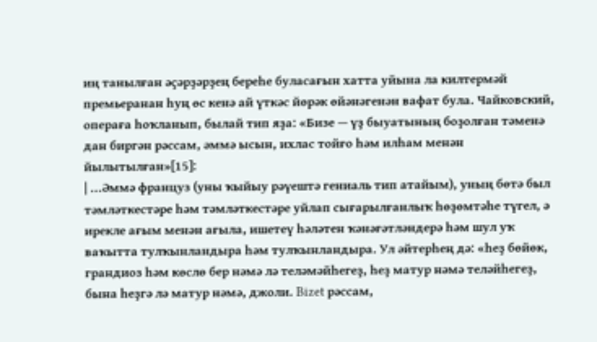иң танылған әҫәрҙәрҙең береһе буласағын хатта уйына ла килтермәй премьеранан һуң өс кенә ай үткәс йөрәк өйәнәгенән вафат була. Чайковский, операға һоҡланып, былай тип яҙа: «Бизе — үҙ быуатының боҙолған тәменә дан биргән рәссам, әммә ысын, ихлас тойғо һәм илһам менән йылытылған»[15]:
| ...Әммә француз (уны ҡыйыу рәүештә гениаль тип атайым), уның бөтә был тәмләткестәре һәм тәмләткестәре уйлап сығарылғанлыҡ һөҙөмтәһе түгел, ә ирекле ағым менән ағыла, ишетеү һәләтен ҡәнәғәтләндерә һәм шул уҡ ваҡытта тулҡынландыра һәм тулҡынландыра. Ул әйтерһең дә: «һеҙ бөйөк, грандиоз һәм көслө бер нәмә лә теләмәйһегеҙ, һеҙ матур нәмә теләйһегеҙ, бына һеҙгә лә матур нәмә, джоли. Bizet рәссам,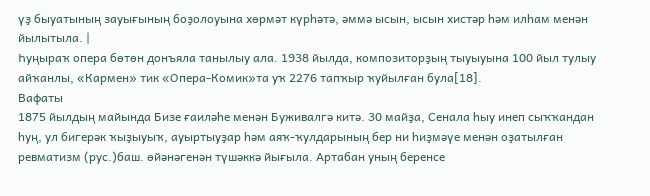үҙ быуатының зауығының боҙолоуына хөрмәт күрһәтә, әммә ысын, ысын хистәр һәм илһам менән йылытыла. |
Һуңыраҡ опера бөтөн донъяла танылыу ала. 1938 йылда, композиторҙың тыуыуына 100 йыл тулыу айҡанлы, «Кармен» тик «Опера-Комик»та уҡ 2276 тапҡыр ҡуйылған була[18].
Вафаты
1875 йылдың майында Бизе ғаиләһе менән Буживалгә китә. 30 майҙа, Сенала һыу инеп сыҡҡандан һуң, ул бигерәк ҡыҙыуыҡ, ауыртыуҙар һәм аяҡ-ҡулдарының бер ни һиҙмәүе менән оҙатылған ревматизм (рус.)баш. өйәнәгенән түшәккә йығыла. Артабан уның беренсе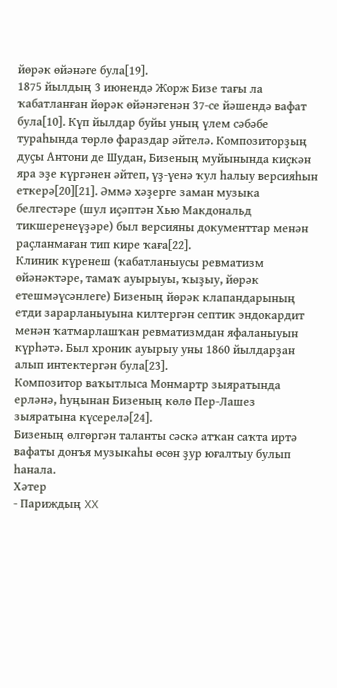йөрәк өйәнәге була[19].
1875 йылдың 3 июнендә Жорж Бизе тағы ла ҡабатланған йөрәк өйәнәгенән 37-се йәшендә вафат була[10]. Күп йылдар буйы уның үлем сәбәбе тураһында төрлө фараздар әйтелә. Композиторҙың дуҫы Антони де Шудан, Бизеның муйынында киҫкән яра эҙе күргәнен әйтеп, үҙ-үенә ҡул һалыу версияһын еткерә[20][21]. Әммә хәҙерге заман музыка белгестәре (шул иҫәптән Хью Макдональд тикшеренеүҙәре) был версияны документтар менән раҫланмаған тип кире ҡаға[22].
Клиник күренеш (ҡабатланыусы ревматизм өйәнәктәре, тамаҡ ауырыуы, ҡыҙыу, йөрәк етешмәүсәнлеге) Бизеның йөрәк клапандарының етди зарарланыуына килтергән септик эндокардит менән ҡатмарлашҡан ревматизмдан яфаланыуын күрһәтә. Был хроник ауырыу уны 1860 йылдарҙан алып интектергән була[23].
Композитор ваҡытлыса Монмартр зыяратында ерләнә, һуңынан Бизеның көлө Пер-Лашез зыяратына күсерелә[24].
Бизеның өлгөргән таланты сәскә атҡан саҡта иртә вафаты донъя музыкаһы өсөн ҙур юғалтыу булып һанала.
Хәтер
- Париждың XX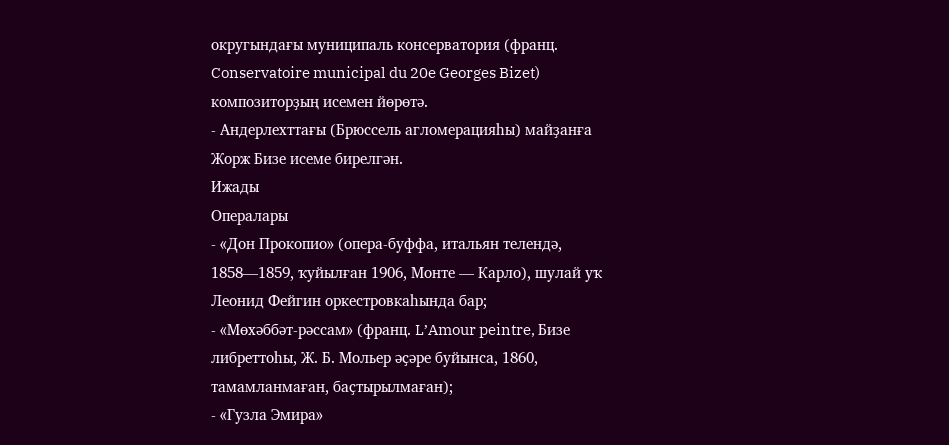округындағы муниципаль консерватория (франц. Conservatoire municipal du 20e Georges Bizet) композиторҙың исемен йөрөтә.
- Андерлехттағы (Брюссель агломерацияһы) майҙанға Жорж Бизе исеме бирелгән.
Ижады
Опералары
- «Дон Прокопио» (опера-буффа, итальян телендә, 1858—1859, ҡуйылған 1906, Монте — Карло), шулай уҡ Леонид Фейгин оркестровкаһында бар;
- «Мөхәббәт-рәссам» (франц. L’Amour peintre, Бизе либреттоһы, Ж. Б. Мольер әҫәре буйынса, 1860, тамамланмаған, баҫтырылмаған);
- «Гузла Эмира»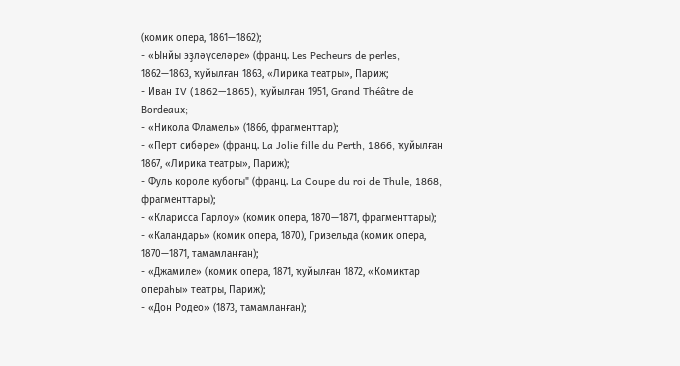(комик опера, 1861—1862);
- «Ынйы эҙләүселәре» (франц. Les Pecheurs de perles, 1862—1863, ҡуйылған 1863, «Лирика театры», Париж;
- Иван IV (1862—1865), ҡуйылған 1951, Grand Théâtre de Bordeaux;
- «Никола Фламель» (1866, фрагменттар);
- «Перт сибәре» (франц. La Jolie fille du Perth, 1866, ҡуйылған 1867, «Лирика театры», Париж);
- Фуль короле кубогы" (франц. La Coupe du roi de Thule, 1868, фрагменттары);
- «Кларисса Гарлоу» (комик опера, 1870—1871, фрагменттары);
- «Каландарь» (комик опера, 1870), Гризельда (комик опера, 1870—1871, тамамланған);
- «Джамиле» (комик опера, 1871, ҡуйылған 1872, «Комиктар операһы» театры, Париж);
- «Дон Родео» (1873, тамамланған);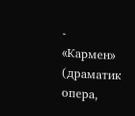- «Кармен» (драматик опера,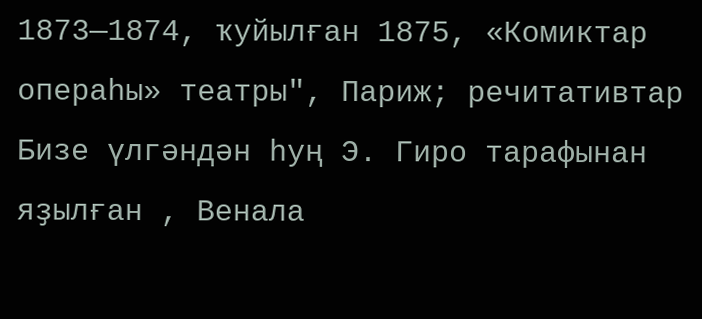1873—1874, ҡуйылған 1875, «Комиктар операһы» театры", Париж; речитативтар Бизе үлгәндән һуң Э. Гиро тарафынан яҙылған , Венала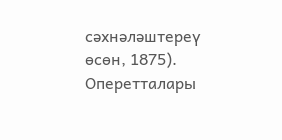сәхнәләштереү өсөн, 1875).
Оперетталары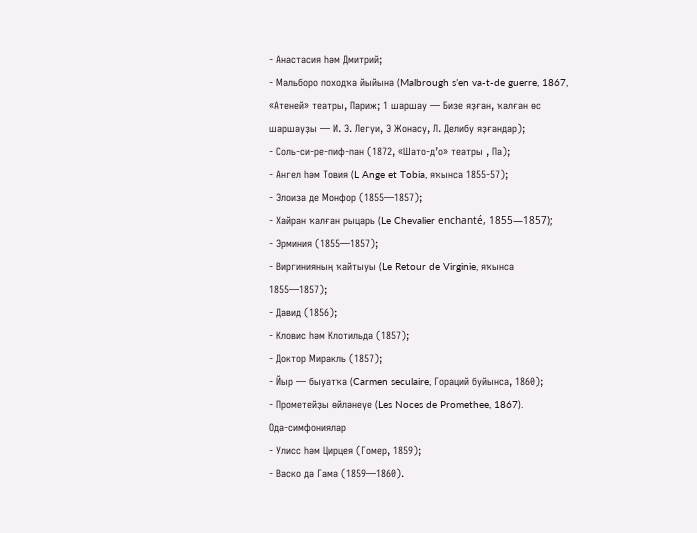- Анастасия һәм Дмитрий;
- Мальборо походҡа йыйына (Malbrough s’en va-t-de guerre, 1867, «Атеней» театры, Париж; 1 шаршау — Бизе яҙған, ҡалған өс шаршауҙы — И. Э. Легуи, Э Жонасу, Л. Делибу яҙғандар);
- Соль-си-ре-пиф-пан (1872, «Шато-д’о» театры , Па);
- Ангел һәм Товия (L Ange et Tobia, яҡынса 1855-57);
- Элоиза де Монфор (1855—1857);
- Хайран ҡалған рыцарь (Le Chevalier enchanté, 1855—1857);
- Эрминия (1855—1857);
- Виргинияның ҡайтыуы (Le Retour de Virginie, яҡынса 1855—1857);
- Давид (1856);
- Кловис һәм Клотильда (1857);
- Доктор Миракль (1857);
- Йыр — быуатҡа (Carmen seculaire, Гораций буйынса, 1860);
- Прометейҙы өйләнеүе (Les Noces de Promethee, 1867).
Ода-симфониялар
- Улисс һәм Цирцея (Гомер, 1859);
- Васко да Гама (1859—1860).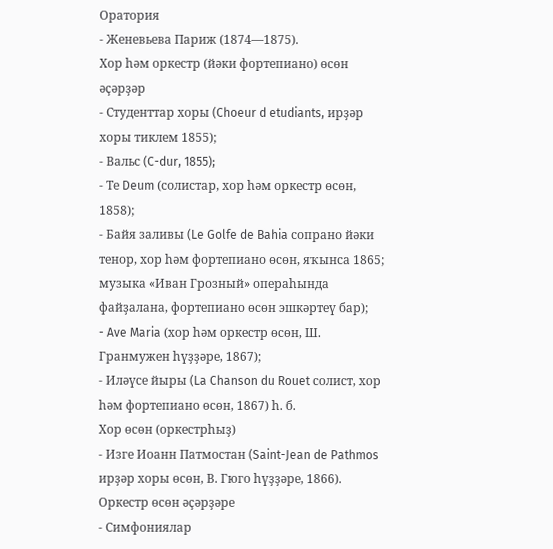Оратория
- Женевьева Париж (1874—1875).
Хор һәм оркестр (йәки фортепиано) өсөн әҫәрҙәр
- Студенттар хоры (Choeur d etudiants, ирҙәр хоры тиклем 1855);
- Вальс (C-dur, 1855);
- Те Deum (солистар, хор һәм оркестр өсөн, 1858);
- Байя заливы (Le Golfe de Bahia сопрано йәки тенор, хор һәм фортепиано өсөн, яҡынса 1865; музыка «Иван Грозный» операһында файҙалана, фортепиано өсөн эшкәртеү бар);
- Ave Maria (хор һәм оркестр өсөн, Ш. Гранмужен һүҙҙәре, 1867);
- Иләүсе йыры (La Chanson du Rouet солист, хор һәм фортепиано өсөн, 1867) һ. б.
Хор өсөн (оркестрһыҙ)
- Изге Иоанн Патмостан (Saint-Jean de Pathmos ирҙәр хоры өсөн, В. Гюго һүҙҙәре, 1866).
Оркестр өсөн әҫәрҙәре
- Симфониялар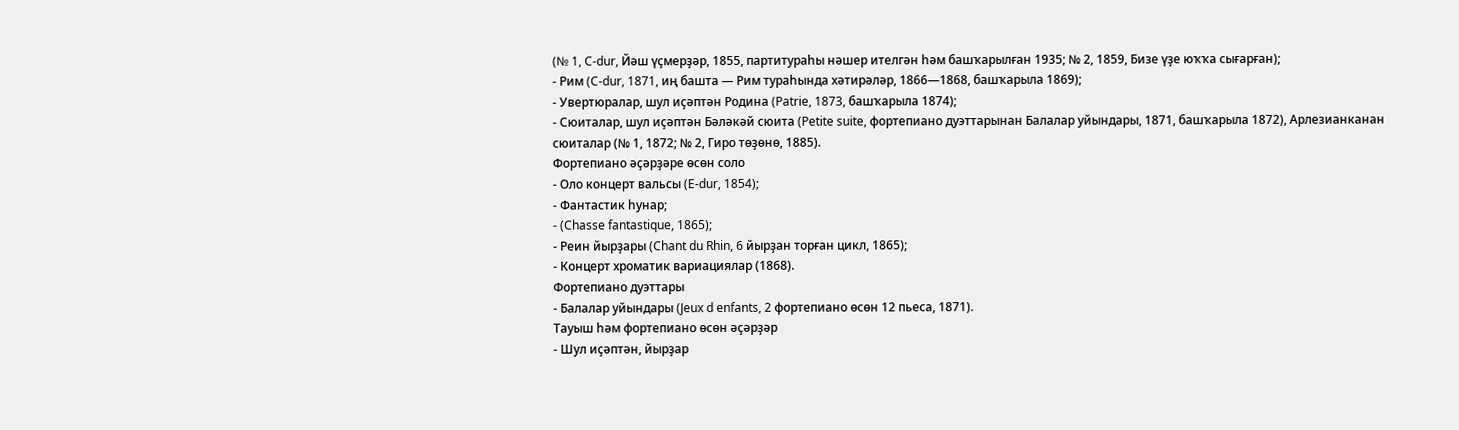(№ 1, C-dur, Йәш үҫмерҙәр, 1855, партитураһы нәшер ителгән һәм башҡарылған 1935; № 2, 1859, Бизе үҙе юҡҡа сығарған);
- Рим (C-dur, 1871, иң башта — Рим тураһында хәтирәләр, 1866—1868, башҡарыла 1869);
- Увертюралар, шул иҫәптән Родина (Patrie, 1873, башҡарыла 1874);
- Сюиталар, шул иҫәптән Бәләкәй сюита (Petite suite, фортепиано дуэттарынан Балалар уйындары, 1871, башҡарыла 1872), Арлезианканан сюиталар (№ 1, 1872; № 2, Гиро төҙөнө, 1885).
Фортепиано әҫәрҙәре өсөн соло
- Оло концерт вальсы (E-dur, 1854);
- Фантастик һунар;
- (Chasse fantastique, 1865);
- Реин йырҙары (Chant du Rhin, 6 йырҙан торған цикл, 1865);
- Концерт хроматик вариациялар (1868).
Фортепиано дуэттары
- Балалар уйындары (Jeux d enfants, 2 фортепиано өсөн 12 пьеса, 1871).
Тауыш һәм фортепиано өсөн әҫәрҙәр
- Шул иҫәптән, йырҙар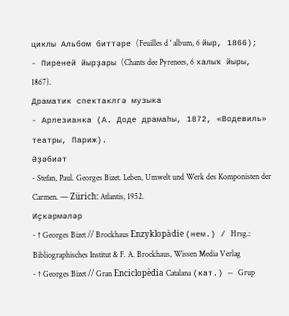циклы Альбом биттәре (Feuilles d ' album, 6 йыр, 1866);
- Пиреней йырҙары (Chants dee Pyrenees, 6 халыҡ йыры, 1867).
Драматик спектаклгә музыка
- Арлезианка (А. Доде драмаһы, 1872, «Водевиль» театры, Париж).
Әҙәбиәт
- Stefan, Paul. Georges Bizet. Leben, Umwelt und Werk des Komponisten der Carmen. — Zürich: Atlantis, 1952.
Иҫкәрмәләр
- ↑ Georges Bizet // Brockhaus Enzyklopädie (нем.) / Hrsg.: Bibliographisches Institut & F. A. Brockhaus, Wissen Media Verlag
- ↑ Georges Bizet // Gran Enciclopèdia Catalana (кат.) — Grup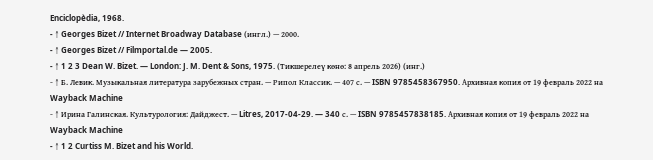Enciclopèdia, 1968.
- ↑ Georges Bizet // Internet Broadway Database (ингл.) — 2000.
- ↑ Georges Bizet // Filmportal.de — 2005.
- ↑ 1 2 3 Dean W. Bizet. — London: J. M. Dent & Sons, 1975. (Тикшерелеү көнө: 8 апрель 2026) (инг.)
- ↑ Б. Левик. Музыкальная литература зарубежных стран. — Рипол Классик. — 407 с. — ISBN 9785458367950. Архивная копия от 19 февраль 2022 на Wayback Machine
- ↑ Ирина Галинская. Культурология: Дайджест. — Litres, 2017-04-29. — 340 с. — ISBN 9785457838185. Архивная копия от 19 февраль 2022 на Wayback Machine
- ↑ 1 2 Curtiss M. Bizet and his World.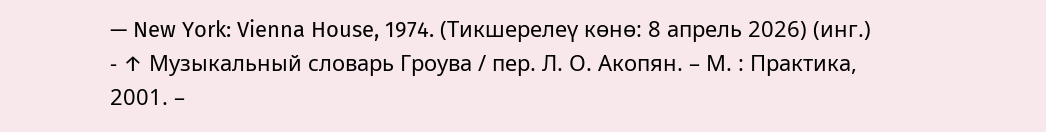— New York: Vienna House, 1974. (Тикшерелеү көнө: 8 апрель 2026) (инг.)
- ↑ Музыкальный словарь Гроува / пер. Л. О. Акопян. – М. : Практика, 2001. –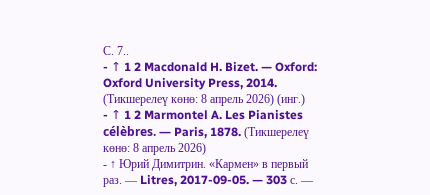С. 7..
- ↑ 1 2 Macdonald H. Bizet. — Oxford: Oxford University Press, 2014. (Тикшерелеү көнө: 8 апрель 2026) (инг.)
- ↑ 1 2 Marmontel A. Les Pianistes célèbres. — Paris, 1878. (Тикшерелеү көнө: 8 апрель 2026)
- ↑ Юрий Димитрин. «Кармен» в первый раз. — Litres, 2017-09-05. — 303 с. —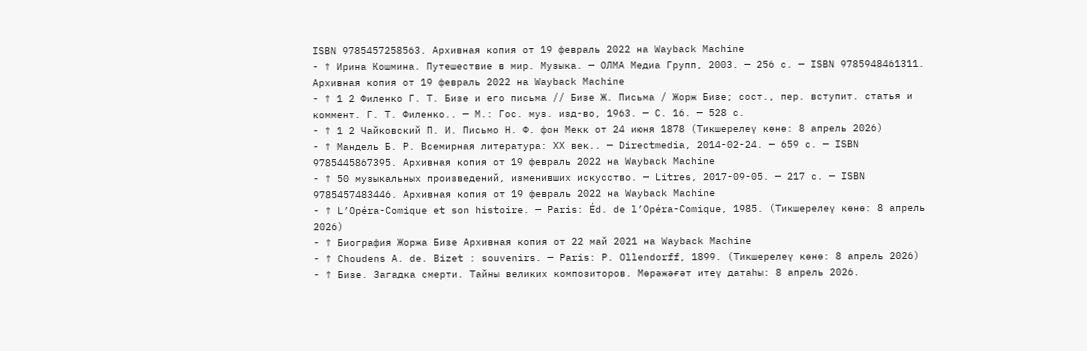ISBN 9785457258563. Архивная копия от 19 февраль 2022 на Wayback Machine
- ↑ Ирина Кошмина. Путешествие в мир. Музыка. — ОЛМА Медиа Групп, 2003. — 256 с. — ISBN 9785948461311. Архивная копия от 19 февраль 2022 на Wayback Machine
- ↑ 1 2 Филенко Г. Т. Бизе и его письма // Бизе Ж. Письма / Жорж Бизе; сост., пер. вступит. статья и коммент. Г. Т. Филенко.. — М.: Гос. муз. изд-во, 1963. — С. 16. — 528 с.
- ↑ 1 2 Чайковский П. И. Письмо Н. Ф. фон Мекк от 24 июня 1878 (Тикшерелеү көнө: 8 апрель 2026)
- ↑ Мандель Б. Р. Всемирная литература: XX век.. — Directmedia, 2014-02-24. — 659 с. — ISBN 9785445867395. Архивная копия от 19 февраль 2022 на Wayback Machine
- ↑ 50 музыкальных произведений, изменивших искусство. — Litres, 2017-09-05. — 217 с. — ISBN 9785457483446. Архивная копия от 19 февраль 2022 на Wayback Machine
- ↑ L’Opéra-Comique et son histoire. — Paris: Éd. de l’Opéra-Comique, 1985. (Тикшерелеү көнө: 8 апрель 2026)
- ↑ Биография Жоржа Бизе Архивная копия от 22 май 2021 на Wayback Machine
- ↑ Choudens A. de. Bizet : souvenirs. — Paris: P. Ollendorff, 1899. (Тикшерелеү көнө: 8 апрель 2026)
- ↑ Бизе. Загадка смерти. Тайны великих композиторов. Мөрәжәғәт итеү датаһы: 8 апрель 2026.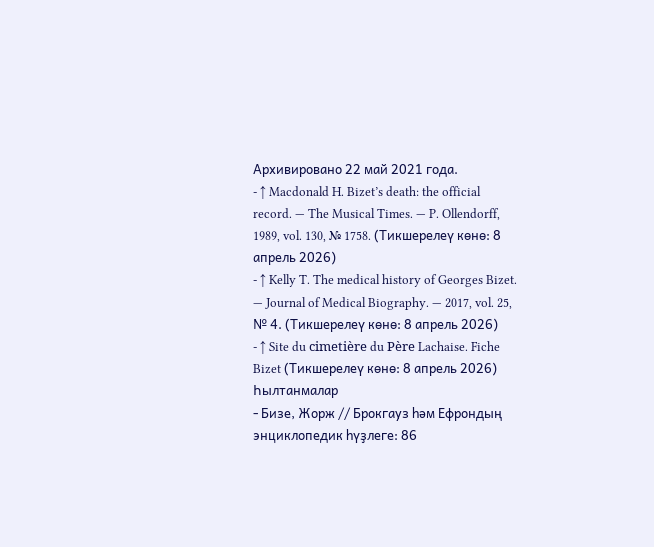Архивировано 22 май 2021 года.
- ↑ Macdonald H. Bizet’s death: the official record. — The Musical Times. — P. Ollendorff, 1989, vol. 130, № 1758. (Тикшерелеү көнө: 8 апрель 2026)
- ↑ Kelly T. The medical history of Georges Bizet. — Journal of Medical Biography. — 2017, vol. 25, № 4. (Тикшерелеү көнө: 8 апрель 2026)
- ↑ Site du cimetière du Père Lachaise. Fiche Bizet (Тикшерелеү көнө: 8 апрель 2026)
Һылтанмалар
- Бизе, Жорж // Брокгауз һәм Ефрондың энциклопедик һүҙлеге: 86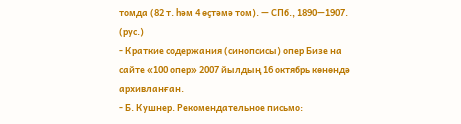томда (82 т. һәм 4 өҫтәмә том). — СПб., 1890—1907. (рус.)
- Краткие содержания (синопсисы) опер Бизе на сайте «100 опер» 2007 йылдың 16 октябрь көнөндә архивланған.
- Б. Кушнер. Рекомендательное письмо: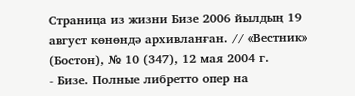Страница из жизни Бизе 2006 йылдың 19 август көнөндә архивланған. // «Вестник» (Бостон), № 10 (347), 12 мая 2004 г.
- Бизе. Полные либретто опер на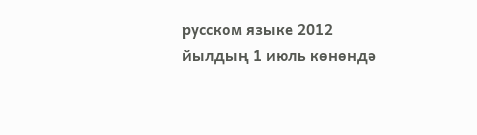русском языке 2012 йылдың 1 июль көнөндә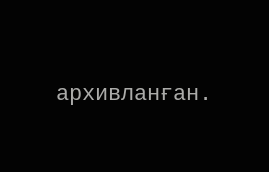архивланған.